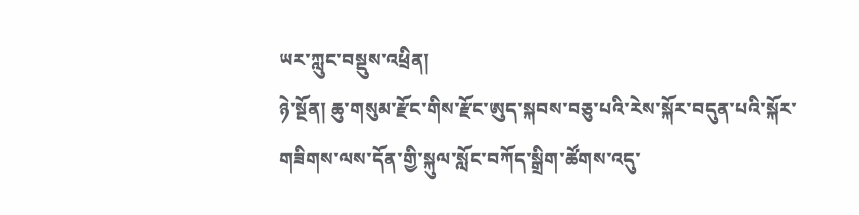ཡར་ཀླུང་བསྡུས་འཕྲིན།
ཉེ་སྔོན། ཆུ་གསུམ་རྫོང་གིས་རྫོང་ཨུད་སྐབས་བཅུ་པའི་རེས་སྐོར་བདུན་པའི་སྐོར་གཟིགས་ལས་དོན་གྱི་སྐུལ་སློང་བཀོད་སྒྲིག་ཚོགས་འདུ་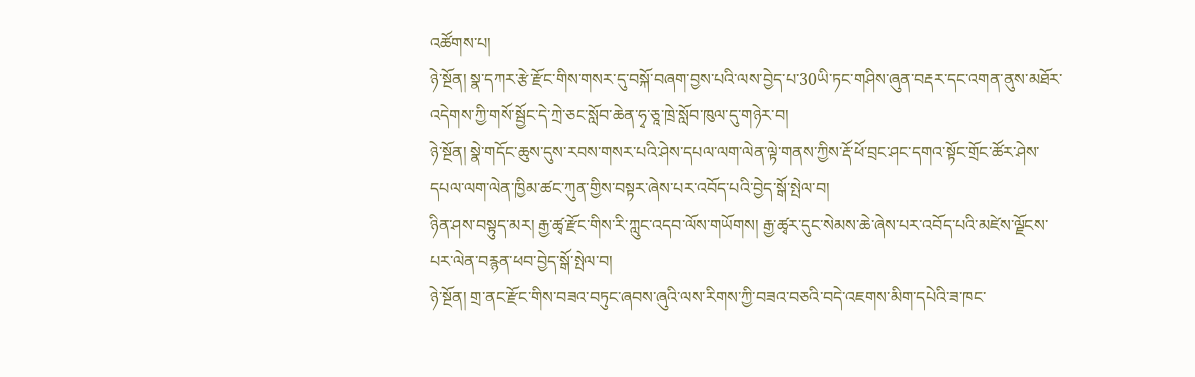འཚོགས་པ།
ཉེ་སྔོན། སྣ་དཀར་རྩེ་རྫོང་གིས་གསར་དུ་བསྐོ་བཞག་བྱས་པའི་ལས་བྱེད་པ་30ཡི་ཏང་གཤིས་ཞུན་བརྡར་དང་འགན་ནུས་མཐོར་འདེགས་ཀྱི་གསོ་སྦྱོང་དེ་ཀྲེ་ཅང་སློབ་ཆེན་ཧྭ་ཅཱ་ཁྲེ་སློབ་ཁུལ་དུ་གཉེར་བ།
ཉེ་སྔོན། སྣེ་གདོང་ཆུས་དུས་རབས་གསར་པའི་ཤེས་དཔལ་ལག་ལེན་ལྟེ་གནས་ཀྱིས་རྡོ་ཕོ་བྲང་ཤང་དགའ་སྟོང་གྲོང་ཚོར་ཤེས་དཔལ་ལག་ལེན་ཁྱིམ་ཚང་ཀུན་གྱིས་བསྟར་ཞེས་པར་འབོད་པའི་བྱེད་སྒོ་སྤེལ་བ།
ཉིན་ཤས་བསྟུད་མར། རྒྱ་ཚྭ་རྫོང་གིས་རི་ཀླུང་འདབ་ལོས་གཡོགས། རྒྱ་ཚྭར་དུང་སེམས་ཆེ་ཞེས་པར་འབོད་པའི་མཛེས་ལྗོངས་པར་ལེན་བརྙན་ཕབ་བྱེད་སྒོ་སྤེལ་བ།
ཉེ་སྔོན། གྲ་ནང་རྫོང་གིས་བཟའ་བཏུང་ཞབས་ཞུའི་ལས་རིགས་ཀྱི་བཟའ་བཅའི་བདེ་འཇགས་མིག་དཔེའི་ཟ་ཁང་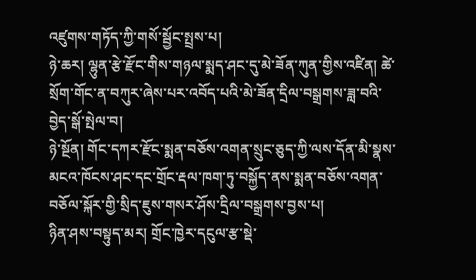འཛུགས་གཏོད་ཀྱི་གསོ་སྦྱོང་སྤྲས་པ།
ཉེ་ཆར། ལྷུན་རྩེ་རྫོང་གིས་གཉལ་སྨད་ཤང་དུ་མེ་ཟོན་ཀུན་གྱིས་འཛིན། ཚེ་སྲོག་གོང་ན་བཀུར་ཞེས་པར་འབོད་པའི་མེ་ཟོན་དྲིལ་བསྒྲགས་ཟླ་བའི་བྱེད་སྒོ་སྤེལ་བ།
ཉེ་སྔོན། གོང་དཀར་རྫོང་སྨན་བཅོས་འགན་སྲུང་ཅུད་ཀྱི་ལས་དོན་མི་སྣས་མངའ་ཁོངས་ཤང་དང་གྲོང་རྡལ་ཁག་ཏུ་བསྐྱོད་ནས་སྨན་བཅོས་འགན་བཅོལ་སྐོར་གྱི་སྲིད་ཇུས་གསར་ཤོས་དྲིལ་བསྒྲགས་བྱས་པ།
ཉིན་ཤས་བསྟུད་མར། གྲོང་ཁྱེར་དངུལ་རྩ་སྡེ་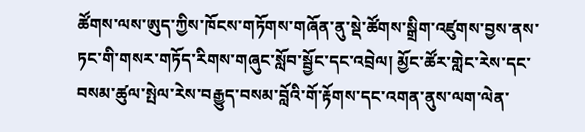ཚོགས་ལས་ཨུད་ཀྱིས་ཁོངས་གཏོགས་གཞོན་ནུ་སྡེ་ཚོགས་སྒྲིག་འཛུགས་བྱས་ནས་ཏང་གི་གསར་གཏོད་རིགས་གཞུང་སློབ་སྦྱོང་དང་འབྲེལ། མྱོང་ཚོར་གླེང་རེས་དང་བསམ་ཚུལ་སྤེལ་རེས་བརྒྱུད་བསམ་བློའི་གོ་རྟོགས་དང་འགན་ནུས་ལག་ལེན་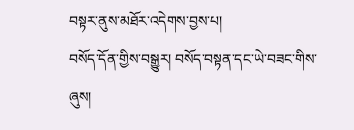བསྟར་ནུས་མཐོར་འདེགས་བྱས་པ།
བསོད་དོན་གྱིས་བསྒྱུར། བསོད་བསྟན་དང་ཡེ་བཟང་གིས་ཞུས།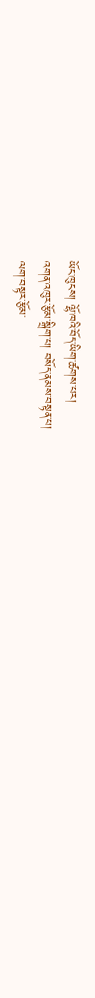ཡོང་ཁུངས། ལྷོ་ཁའི་བོད་ཡིག་ཚགས་པར།
འགན་འཁུར་རྩོམ་སྒྲིག་པ། བསོད་ནམས་བསྟན་པ།
ལག་བསྟར་རྩོམ་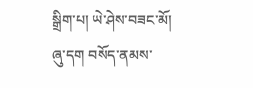སྒྲིག་པ། ཡེ་ཤེས་བཟང་མོ།
ཞུ་དག བསོད་ནམས་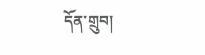དོན་གྲུབ།